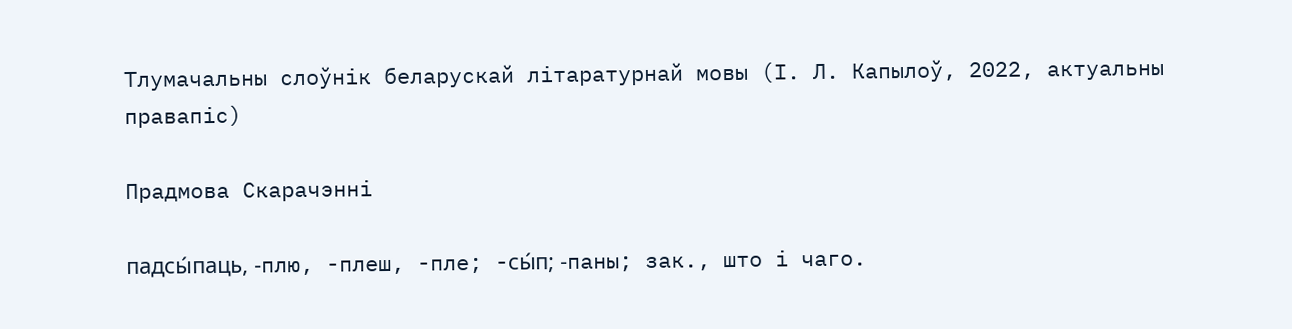Тлумачальны слоўнік беларускай літаратурнай мовы (І. Л. Капылоў, 2022, актуальны правапіс)

Прадмова Скарачэнні

падсы́паць, -плю, -плеш, -пле; -сы́п; -паны; зак., што і чаго.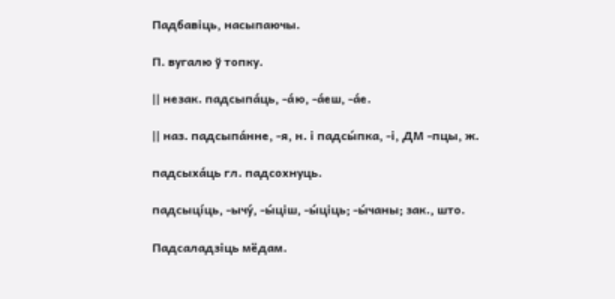Падбавіць, насыпаючы.

П. вугалю ў топку.

|| незак. падсыпа́ць, -а́ю, -а́еш, -а́е.

|| наз. падсыпа́нне, -я, н. і падсы́пка, -і, ДМ -пцы, ж.

падсыха́ць гл. падсохнуць.

падсыці́ць, -ычу́, -ы́ціш, -ы́ціць; -ы́чаны; зак., што.

Падсаладзіць мёдам.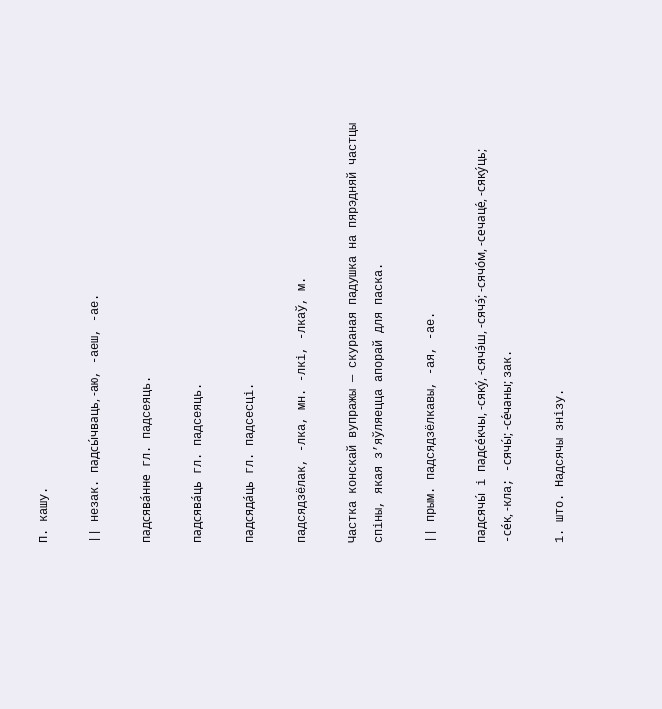П. кашу.

|| незак. падсы́чваць, -аю, -аеш, -ае.

падсява́нне гл. падсеяць.

падсява́ць гл. падсеяць.

падсяда́ць гл. падсесці.

падсядзёлак, -лка, мн. -лкі, -лкаў, м.

Частка конскай вупражы — скураная падушка на пярэдняй частцы спіны, якая з’яўляецца апорай для паска.

|| прым. падсядзёлкавы, -ая, -ае.

падсячы́ і падсе́кчы, -сяку́, -сячэ́ш, -сячэ́; -сячо́м, -сечаце́, -сяку́ць; -се́к, -кла; -сячы́; -се́чаны; зак.

1. што. Надсячы знізу.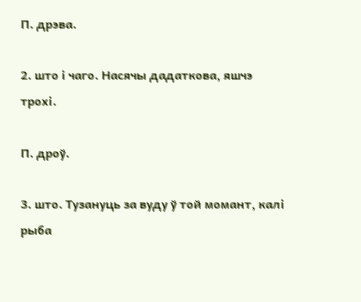П. дрэва.

2. што і чаго. Насячы дадаткова, яшчэ трохі.

П. дроў.

3. што. Тузануць за вуду ў той момант, калі рыба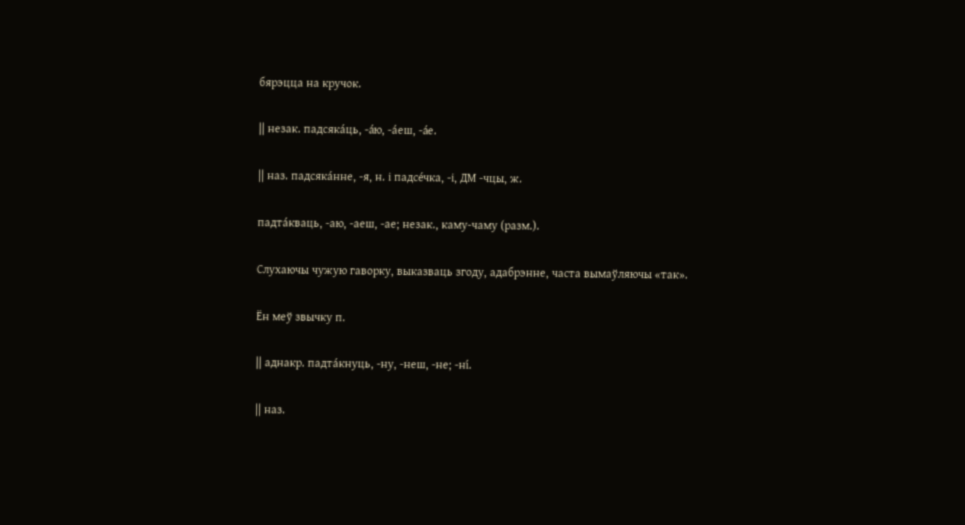бярэцца на кручок.

|| незак. падсяка́ць, -а́ю, -а́еш, -а́е.

|| наз. падсяка́нне, -я, н. і падсе́чка, -і, ДМ -чцы, ж.

падта́кваць, -аю, -аеш, -ае; незак., каму-чаму (разм.).

Слухаючы чужую гаворку, выказваць згоду, адабрэнне, часта вымаўляючы «так».

Ён меў звычку п.

|| аднакр. падта́кнуць, -ну, -неш, -не; -ні́.

|| наз.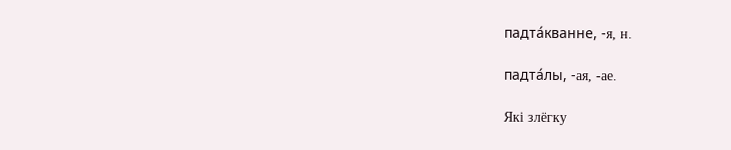падта́кванне, -я, н.

падта́лы, -ая, -ае.

Які злёгку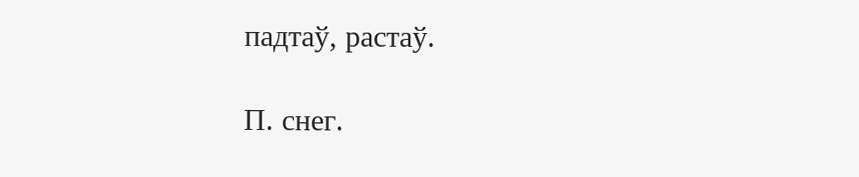падтаў, растаў.

П. снег.